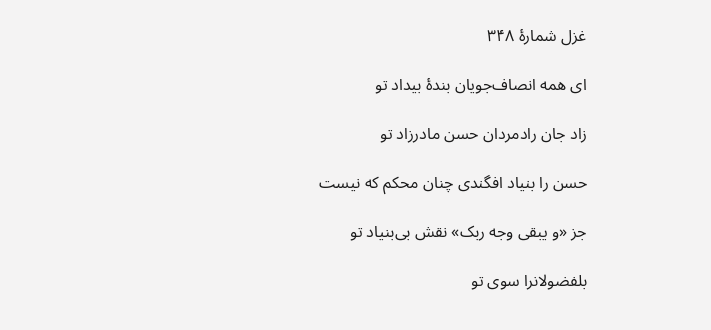غزل شمارهٔ ۳۴۸

ای همه انصاف‌جویان بندهٔ بیداد تو

زاد جان رادمردان حسن مادرزاد تو

حسن را بنیاد افگندی چنان محکم که نیست

جز «و یبقی وجه ربک» نقش بی‌بنیاد تو

بلفضولانرا سوی تو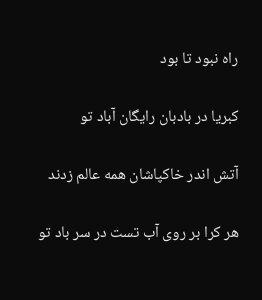راه نبود تا بود

کبریا در بادبان رایگان آباد تو

آتش اندر خاکپاشان همه عالم زدند

هر کرا بر روی آب تست در سر باد تو